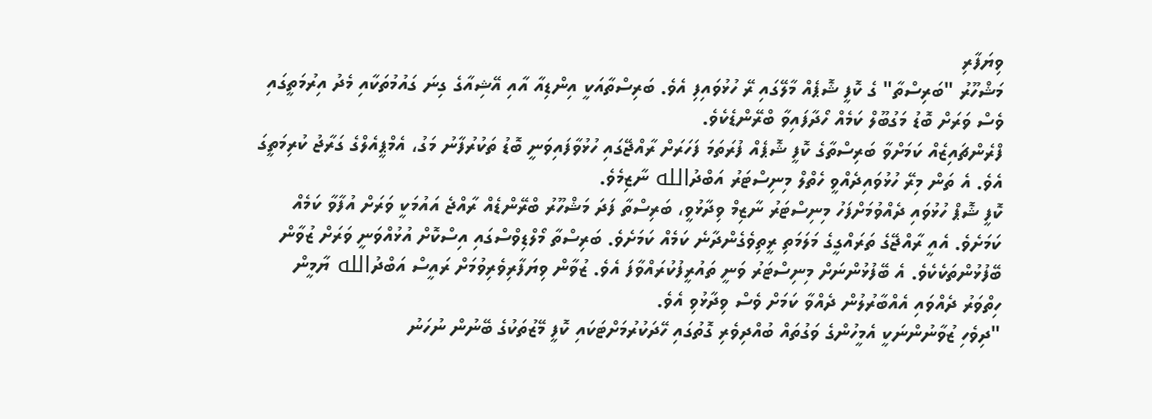ވިޔަފާރި
މަޝްހޫރު "ބަރިސްތާ" ގެ ކޮފީ ޝޮޕެއް މާލޭގައި ރޭ ހުޅުވައިފި އެވެ. ބަރިސްތާއަކީ އިންޑިއާ އާއި އޭޝިއާގެ ގިނަ ގައުމުތަކާއި މެދު އިރުމަތީގައި ވެސް ވަރަށް ބޮޑު މަގުބޫލް ކަމެއް ހޯދާފައިވާ ބްރޭންޑެކެވެ.
ފްރެންޗައިޒެއް ކަމަށްވާ ބަރިސްތާގެ ކޮފީ ޝޮޕެއް ފުރަތަމަ ފަހަރަށް ރާއްޖޭގައި ހުޅުވާފައިވަނީ ބޮޑު ތަކުރުފާނު މަގު، އެމްޕީއެލްގެ ގަރާޖު ކުރިމަތީގަ އެވެ. އެ ތަން މިރޭ ހުޅުވައިދެއްވީ ހެތްލް މިނިސްޓަރު އަބްދުالله ނާޒިމެވެ.
ކޮފީ ޝޮޕް ހުޅުވައި ދެއްވުމަށްފަހު މިނިސްޓަރު ނާޒިމް ވިދާޅުވީ، ބަރިސްތާ ފަދަ މަޝްހޫރު ބްރޭންޑެއް ރާއްޖެ އައުމަކީ ވަރަށް އުފާވާ ކަމެއް ކަމަށެވެ. އެއީ ރާއްޖޭގެ ތަރައްގީގެ މަލަމަތި ރީތިވެގެންދާނެ ކަމެއް ކަމަށެވެ. ބަރިސްތާ މޯލްޑިވްސްގައި އިސްކޮށް އުޅުއްވަނީ ވަރަށް ޒުވާން ބޭފުޅުންތަކެކެވެ. އެ ބޭފުޅުންނަށް މިނިސްޓަރު ވަނީ ތައުރީފުކުރައްވާފަ އެވެ. ޒުވާން ވިޔަފާރިވެރިވުމަށް ރައީސް އަބްދުالله ޔާމީން ހިތްވަރު ދެއްވައި އެއްބާރުލުން ދެއްވާ ކަމަށް ވެސް ވިދާޅުވި އެވެ.
"ދިވެހި ޒުވާނުންނަކީ އެމީހުންގެ ވަގުތައް ބުއްދިވެރި ގޮތުގައި ހޭދަކުރުމަށްޓަކައި ކޮފީ މޭޒުތަކުގެ ބޭނުން ނުހަނު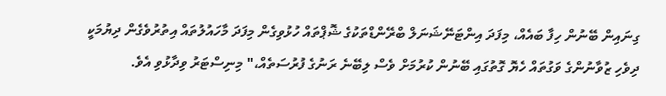ގިނައިން ބޭނުން ހިފާ ބައެއް، މިފަދަ އިންޓަނޭޝަނަލް ބްރޭންޑްތަކުގެ ޝޮޕްތައް ހުޅުވިގެން މިފަދަ މާހައުލުތައް އިތުރުވެގެން ދިޔުމަކީ ދިވެހި ޒުވާނުންގެ ވަގުތައް ހެޔޮ ގޮތުގައި ބޭނުން ކުރުމަށް ވެސް ލިބޭނެ ރަނުގެ ފުރުސަތެއް،" މިނިސްޓަރު ވިދާޅުވި އެވެ.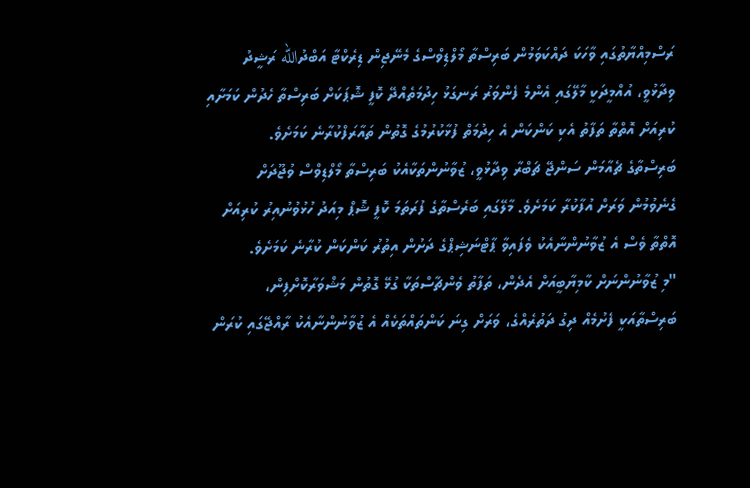ރަސްމިއްޔާތުގައި ވާހަކަ ދައްކަވަމުން ބަރިސްތާ މޯލްޑިވްސްގެ މެނޭޖިން ޑިރެކްޓާ އަބްދުالله ރަޝީދު ވިދާޅުވީ، އުއްމީދަކީ މާލޭގައި އެންމެ ފެންވަރު ރަނގަޅު ހިދުމަތެއްދޭ ކޮފީ ޝޮޕަކަށް ބަރިސްތާ ހެދުން ކަމަށާއި ކުރިއަށް އޮތްތާ ތަފާތު އެކި ކަންކަން އެ ހިދުމަތް ފުޅާކުރުމުގެ ގޮތުން ތައާރަފްކުރާނެ ކަމަށެވެ.
ބަރިސްތާގެ ޗެއާމަން ސަންޖޭ ޗަބްރާ ވިދާޅުވީ، ޒުވާނުންތަކާއެކު ބަރިސްތާ މޯލްޑިވްސް ވުޖޫދަށް ގެނެވުމުން ވަރަށް އުފާކުރާ ކަމަށެވެ. މާލޭގައި ބަރެސްތާގެ ފުރަތަމަ ކޮފީ ޝޮޕް މިއަދު ހުޅުވުނުއިރު ކުރިއަށް އޮތްތާ ވެސް އެ ޒުވާނުންނާއެކު ވެފައިވާ ޕާޓްނަޝިޕްގެ ދަށުން އިތުރު ކަންކަން ކުރާނެ ކަމަށެވެ.
"މި ޒުވާނުންނަށް ކާމިޔާބީއަށް އެދެން، ތަފާތު ވެންޗާސްތަކާ ގުޅޭ ގޮތުން މަޝްވަރާކޮށްފިން، ބަރިސްތާއަކީ ފެށުމެއް ދިގު ދަތުރެއްގެ، ވަރަށް ގިނަ ކަންތައްތަކެއް އެ ޒުވާނުންނާއެކު ރާއްޖޭގައި ކުރަން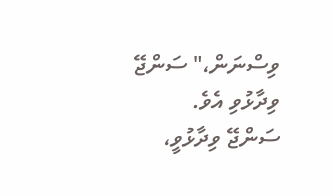ވިސްނަން،" ސަންޖޭ ވިދާޅުވި އެވެ.
ސަންޖޭ ވިދާޅުވީ،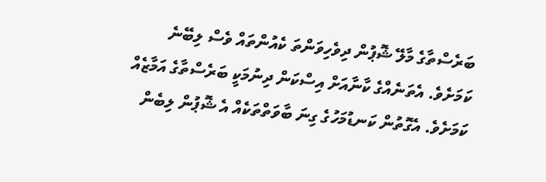ބަރެސްތާގެ މާލޭ ޝޮޕުން ދިވެހިވަންތަ ކެއުންތައް ވެސް ލިބޭނެ ކަމަށެވެ. އެތަނެއްގެ ކާނާއަށް އިސްކަން ދިނުމަކީ ބަރެސްތާގެ އަމާޒެއް ކަމަށެވެ. އެގޮތުން ކަނޑުމަހުގެ ގިނަ ބާވަތްތަކެއް އެ ޝޮޕުން ލިބެން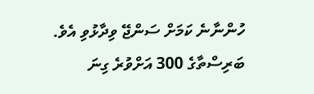ހުންނާނެ ކަމަށް ސަންޖޭ ވިދާޅުވި އެވެ.
ބަރިސްތާގެ 300 އަށްވުރެ ގިނަ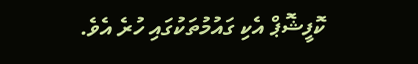ކޮފީޝޮޕް އެކި ގައުމުތަކުގައި ހުރެ އެވެ.